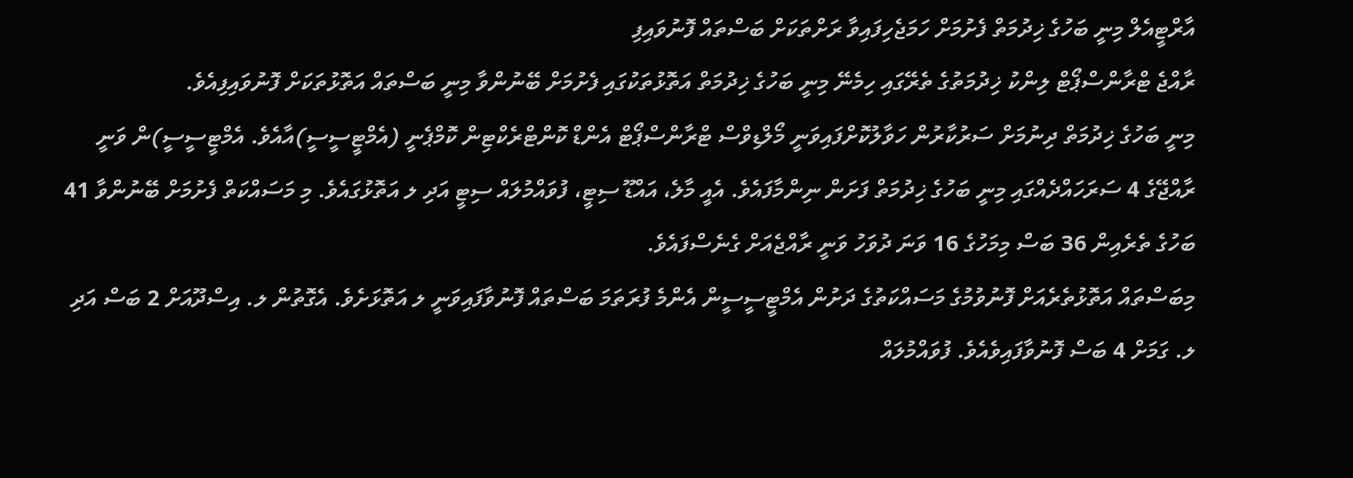އާރްޓީއެލް މިނީ ބަހުގެ ޚިދުމަތް ފެށުމަށް ހަމަޖެހިފައިވާ ރަށްތަކަށް ބަސްތައް ފޮނުވައިފި
ރާއްޖެ ޓްރާންސްޕޯޓް ލިންކު ޚިދުމަތުގެ ތެރޭގައި ހިމެނޭ މިނީ ބަހުގެ ޚިދުމަތް އަތޮޅުތަކުގައި ފެށުމަށް ބޭނުންވާ މިނީ ބަސްތައް އަތޮޅުތަކަށް ފޮނުވައިފިއެވެ.
މިނީ ބަހުގެ ޚިދުމަތް ދިނުމަށް ސަރުކާރުން ހަވާލުކޮށްފައިވަނީ މޯލްޑިވްސް ޓްރާންސްޕޯޓް އެންޑް ކޮންޓްރެކްޓިން ކޮމްޕެނީ (އެމްޓީސީސީ)އާއެވެ. އެމްޓީސީސީ)ން ވަނީ ރާއްޖޭގެ 4 ސަރަހައްދެއްގައި މިނީ ބަހުގެ ޚިދުމަތް ފަށަން ނިންމާފައެވެ. އެއީ މާލެ، އައްޑޫ ސިޓީ، ފުވައްމުލައް ސިޓީ އަދި ލ އަތޮޅުގައެވެ. މި މަސައްކަތް ފެށުމަށް ބޭނުންވާ 41 ބަހުގެ ތެރެއިން 36 ބަސް މިމަހުގެ 16 ވަނަ ދުވަހު ވަނީ ރާއްޖެއަށް ގެނެސްފައެވެ.
މިބަސްތައް އަތޮޅުތެރެއަށް ފޮނުވުމުގެ މަސައްކަތުގެ ދަށުން އެމްޓީސީސީން އެންމެ ފުރަތަމަ ބަސްތައް ފޮނުވާފައިވަނީ ލ އަތޮޅަށެވެ. އެގޮތުން ލ. އިސްދޫއަށް 2 ބަސް އަދި ލ. ގަމަށް 4 ބަސް ފޮނުވާފައިވެއެވެ. ފުވައްމުލައް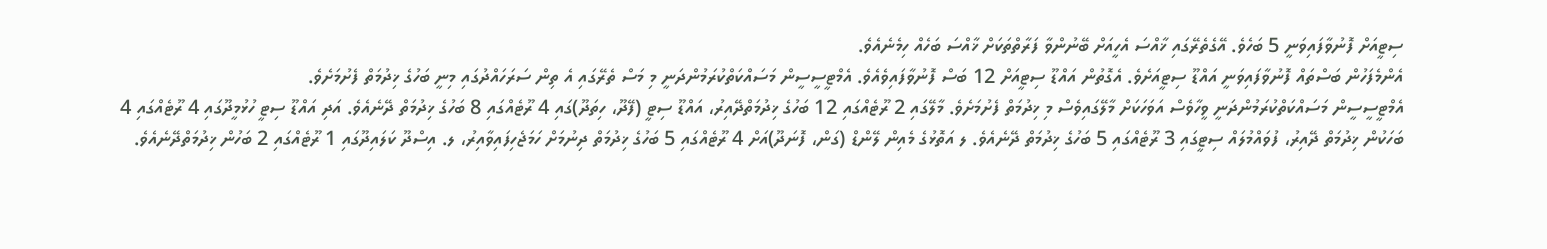ސިޓީއަށް ފޮނުވާފައިވަނީ 5 ބަހެވެ. އޭގެތެރޭގައި ޚާއްސަ އެހީއަށް ބޭނުންވާ ފަރާތްތަކަށް ޚާއްސަ ބަހެއް ހިމެނެއެވެ.
އެންމެފަހުން ބަސްތައް ފޮނުވާފައިވަނީ އައްޑޫ ސިޓީއަށެވެ. އެގޮތުން އައްޑޫ ސިޓީއަށް 12 ބަސް ފޮނުވާފައިވެއެވެ. އެމްޓީސީސީން މަސައްކަތްކުރަމުންދަނީ މި މަސް ތެރޭގައި އެ ތިން ސަރަހައްދުގައި މިނީ ބަހުގެ ޚިދުމަތް ފެށުމަށެވެ.
އެމްޓީސީސީން މަސައްކަތްކުރަމުންދަނީ ވީހާވެސް އަވަހަކަށް މާލޭގައިވެސް މި ޚިދުމަތް ފެށުމަށެވެ. މާލޭގައި 2 ރޫޓެއްގައި 12 ބަހުގެ ޚިދުމަތްދޭއިރު، އައްޑޫ ސިޓީ (ފޭދޫ، ހިތަދޫ)ގައި 4 ރޫޓެއްގައި 8 ބަހުގެ ޚިދުމަތް ދޭނެއެވެ. އަދި އައްޑޫ ސިޓީ ހުޅުމީދޫގައި 4 ރޫޓެއްގައި 4 ބަހަކުން ޚިދުމަތް ދޭއިރު، ފުވައްމުލައް ސިޓީގައި 3 ރޫޓެއްގައި 5 ބަހުގެ ޚިދުމަތް ދޭނެއެވެ. ލ އަތޮޅުގެ މެއިން ލޭންޑް (ގަން، ފޮނަދޫ)އަށް 4 ރޫޓެއްގައި 5 ބަހުގެ ޚިދުމަތް ދިނުމަށް ހަމަޖެހިފައިވާއިރު، ލ. އިސްދޫ ކަލައިދޫގައި 1 ރޫޓެއްގައި 2 ބަހުން ޚިދުމަތްދޭނެއެވެ.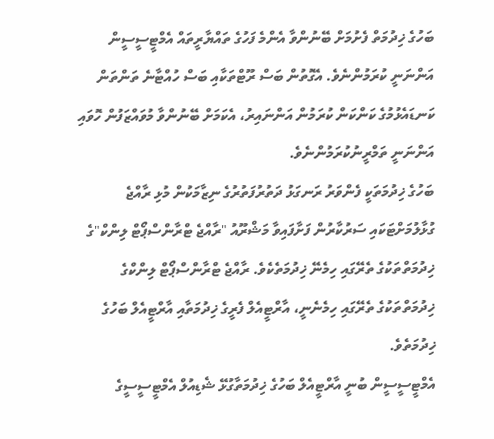ބަހުގެ ޚިދުމަތް ފެށުމަށް ބޭނުންވާ އެންމެ ފަހުގެ ތައްޔާރީތައް އެމްޓީސީސީން އަންނަނީ ކުރަމުންނެވެ. އެގޮތުން ބަސް ރޫޓްތަކާއި ބަސް ހުއްޓާނެ ތަންތަން ކަނޑައެޅުމުގެ ކަންކަން ކުރަމުން އަންނައިރު، އެކަމަށް ބޭނުންވާ މުވައްޒަފުން ހޮވައި އަންނަނީ ތަމްރީނުކުރަމުންނެވެ.
ބަހުގެ ޚިދުމަތަކީ ފެންވަރު ރަނގަޅު ދަތުރުފަތުރުގެ ނިޒާމަކުން މުޅި ރާއްޖެ ގުޅާލުމަށްޓަކައި ސަރުކާރުން ފަށާފައިވާ މަޝްރޫއު "ރާއްޖެ ޓްރާންސްޕޯޓް ލިންކް"ގެ ޚިދުމަތްތަކުގެ ތެރޭގައި ހިމެނޭ ޚިދުމަތެކެވެ. ރާއްޖެ ޓްރާންސްޕޯޓް ލިންކްގެ ޚިދުމަތްތަކުގެ ތެރޭގައި ހިމެނެނީ، އާރްޓީއެލް ފެރީގެ ޚިދުމަތާއި އާރްޓީއެލް ބަހުގެ ޚިދުމަތެވެ.
އެމްޓީސީސީން ބުނީ އާރްޓީއެލް ބަހުގެ ޚިދުމަތާގުޅޭ ޝެޑިއުލް އެމްޓީސީސީގެ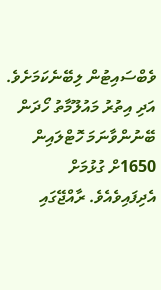ވެބްސައިޓުން ލިބޭނެކަމަށެވެ. އަދި އިތުރު މައުލޫމާތު ހޯދަން ބޭނުންވާނަމަ ހޮޓްލައިން 1650ށް ގުޅުމަށް އެދިފައިވެއެވެ. ރާއްޖޭގައި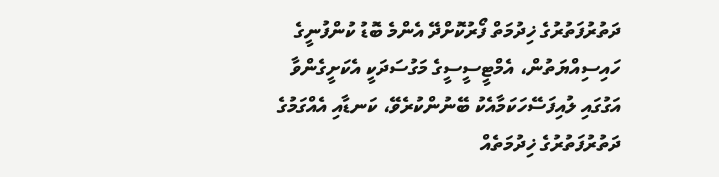ދަތުރުފަތުރުގެ ޚިދުމަތް ފޯރުކޮށްދޭ އެންމެ ބޮޑު ކުންފުނީގެ ހައިސިއްޔަތުން، އެމްޓީސީސީގެ މަގުސަދަކީ އެކަށީގެންވާ އަގުގައި ލުއިފަސޭހަކަމާއެކު ބޭނުންކުރެވޭ، ކަނޑާއި އެއްގަމުގެ ދަތުރުފަތުރުގެ ޚިދުމަތެއް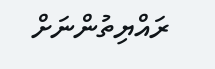ރައްޔިތުންނަށް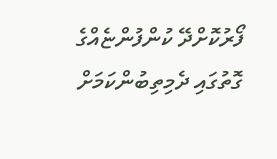ފޯރުކޮށްދޭ ކުންފުންޏެއްގެ ގޮތުގައި ދެމިތިބުންކަމަށް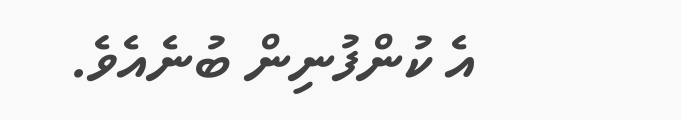އެ ކުންފުނިން ބުނެއެވެ.